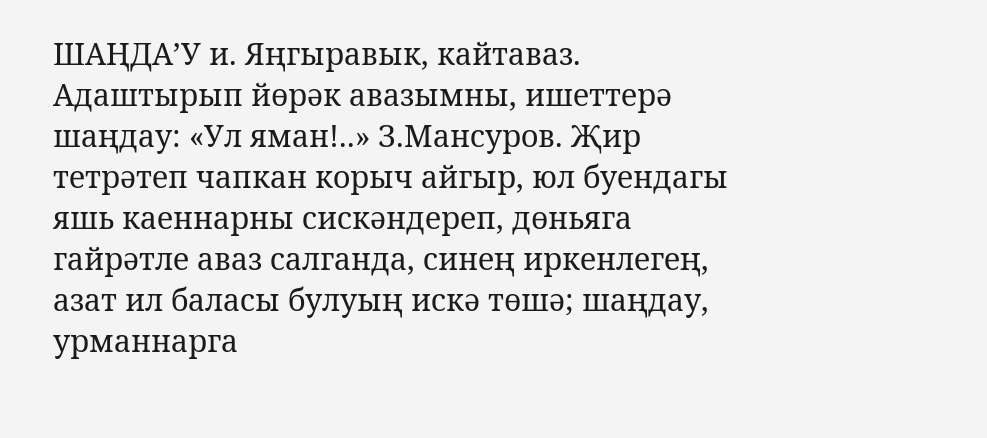ШАҢДА’У и. Яңгыравык, кайтаваз. Адаштырып йөрәк авазымны, ишеттерә шаңдау: «Ул яман!..» З.Мансуров. Җир тетрәтеп чапкан корыч айгыр, юл буендагы яшь каеннарны сискәндереп, дөньяга гайрәтле аваз салганда, синең иркенлегең, азат ил баласы булуың искә төшә; шаңдау, урманнарга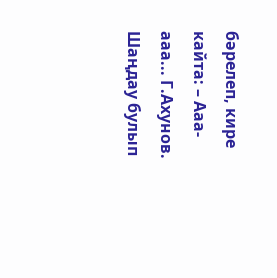бәрелеп, кире кайта: – Ааа-ааа... Г.Ахунов. Шаңдау булып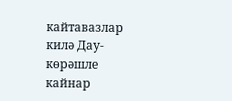кайтавазлар килә Дау-көрәшле кайнар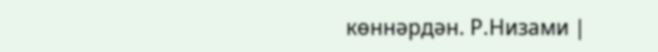көннәрдән. Р.Низами |